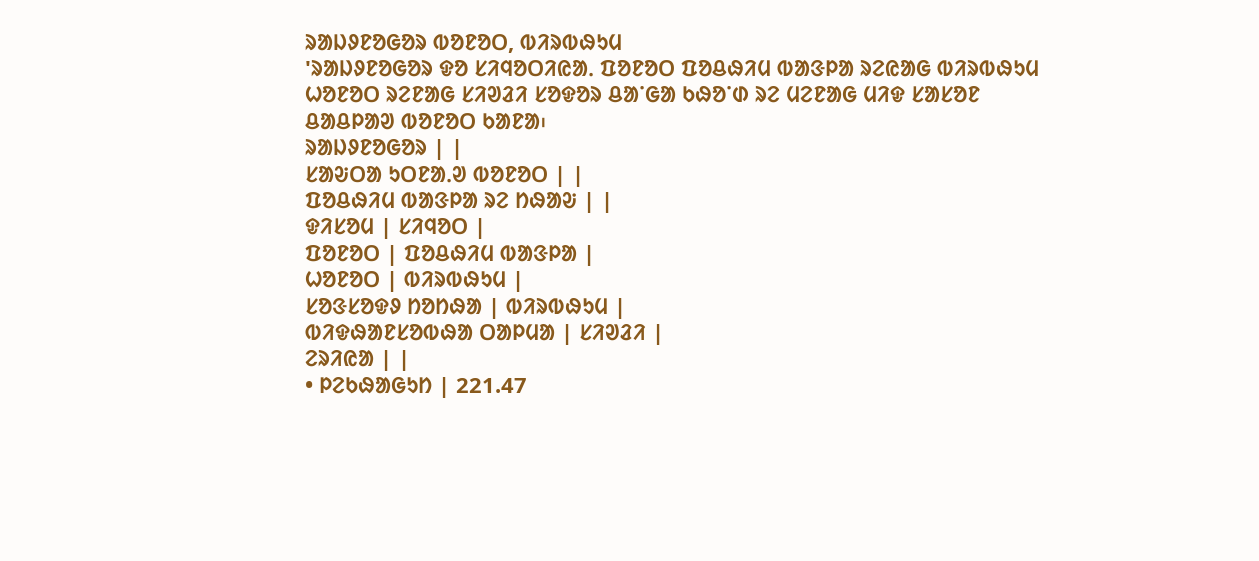ᱨᱟᱡᱽᱱᱚᱜᱚᱨ ᱵᱚᱱᱚᱛ, ᱵᱤᱨᱵᱷᱩᱢ
'ᱨᱟᱡᱽᱱᱚᱜᱚᱨ ᱫᱚ ᱥᱤᱧᱚᱛᱤᱭᱟᱹ ᱯᱚᱱᱚᱛ ᱯᱚᱪᱷᱤᱢ ᱵᱟᱝᱞᱟ ᱨᱮᱭᱟᱜ ᱵᱤᱨᱵᱷᱩᱢ ᱦᱚᱱᱚᱛ ᱨᱮᱱᱟᱜ ᱥᱤᱣᱲᱤ ᱥᱚᱫᱚᱨ ᱪᱟᱸᱜᱟ ᱠᱷᱚᱸᱰ ᱨᱮ ᱢᱮᱱᱟᱜ ᱢᱤᱫ ᱥᱟᱥᱚᱱ ᱪᱟᱪᱞᱟᱣ ᱵᱚᱱᱚᱛ ᱠᱟᱱᱟ᱾
ᱨᱟᱡᱽᱱᱚᱜᱚᱨ | |
ᱥᱟᱶᱛᱟ ᱩᱛᱱᱟᱹᱣ ᱵᱚᱱᱚᱛ | |
ᱯᱚᱪᱷᱤᱢ ᱵᱟᱝᱞᱟ ᱨᱮ ᱴᱷᱟᱶ | |
ᱫᱤᱥᱚᱢ | ᱥᱤᱧᱚᱛ |
ᱯᱚᱱᱚᱛ | ᱯᱚᱪᱷᱤᱢ ᱵᱟᱝᱞᱟ |
ᱦᱚᱱᱚᱛ | ᱵᱤᱨᱵᱷᱩᱢ |
ᱥᱚᱝᱥᱚᱫᱽ ᱴᱚᱴᱷᱟ | ᱵᱤᱨᱵᱷᱩᱢ |
ᱵᱤᱫᱷᱟᱱᱥᱚᱵᱷᱟ ᱛᱟᱞᱢᱟ | ᱥᱤᱣᱲᱤ |
ᱮᱨᱤᱭᱟ | |
• ᱞᱮᱠᱷᱟᱜᱩᱴ | 221.47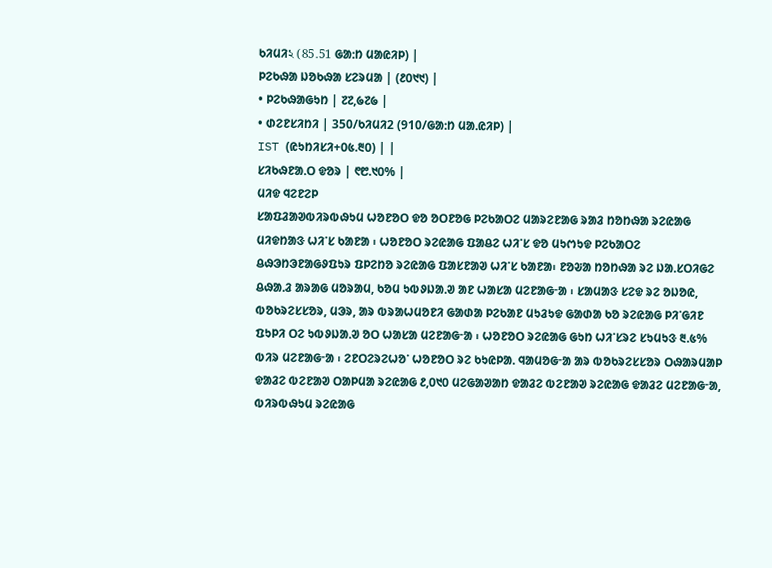ᱠᱤᱢᱤ২ (85.51 ᱜᱟᱺᱴ ᱢᱟᱭᱤᱞ) |
ᱞᱮᱠᱷᱟ ᱡᱚᱠᱷᱟ ᱥᱮᱨᱢᱟ | (᱒᱐᱑᱑) |
• ᱞᱮᱠᱷᱟᱜᱩᱴ | ᱗᱗,᱙᱗᱙ |
• ᱰᱮᱱᱥᱤᱴᱤ | 350/ᱠᱤᱢᱤ2 (910/ᱜᱟᱺᱴ ᱢᱟᱹᱭᱤᱞ) |
IST (ᱭᱩᱴᱤᱥᱤ+᱐᱕.᱓᱐) | |
ᱥᱤᱠᱷᱱᱟᱹᱛ ᱫᱚᱨ | ᱖᱘.᱑᱐% |
ᱢᱤᱫ ᱧᱮᱱᱮᱞ
ᱥᱟᱯᱲᱟᱣᱵᱤᱨᱵᱷᱩᱢ ᱦᱚᱱᱚᱛ ᱫᱚ ᱚᱛᱱᱚᱜ ᱞᱮᱠᱟᱛᱮ ᱢᱟᱨᱮᱱᱟᱜ ᱨᱟᱲ ᱴᱚᱴᱷᱟ ᱨᱮᱭᱟᱜ ᱢᱤᱫᱴᱟᱝ ᱦᱤᱸᱥ ᱠᱟᱱᱟ ᱾ ᱦᱚᱱᱚᱛ ᱨᱮᱭᱟᱜ ᱯᱟᱪᱮ ᱦᱤᱸᱥ ᱫᱚ ᱢᱩᱬᱩᱫ ᱞᱮᱠᱟᱛᱮ ᱪᱷᱳᱴᱳᱱᱟᱜᱽᱯᱩᱨ ᱯᱞᱮᱴᱚ ᱨᱮᱭᱟᱜ ᱯᱟᱥᱱᱟᱣ ᱦᱤᱸᱥ ᱠᱟᱱᱟ᱾ ᱱᱚᱶᱟ ᱴᱚᱴᱷᱟ ᱨᱮ ᱡᱟᱹᱥᱛᱤᱜᱮ ᱪᱷᱟᱹᱲ ᱟᱨᱟᱜ ᱢᱚᱨᱟᱢ, ᱠᱚᱢ ᱩᱵᱽᱡᱟᱹᱣ ᱟᱱ ᱦᱟᱥᱟ ᱢᱮᱱᱟᱜᱼᱟ ᱾ ᱥᱟᱢᱟᱝ ᱥᱮᱫ ᱨᱮ ᱚᱡᱚᱭ, ᱵᱚᱠᱨᱮᱥᱥᱚᱨ, ᱢᱳᱨ, ᱟᱨ ᱵᱨᱟᱦᱢᱚᱱᱤ ᱜᱟᱰᱟ ᱞᱮᱠᱟᱱ ᱢᱩᱲᱩᱫ ᱜᱟᱰᱟ ᱠᱚ ᱨᱮᱭᱟᱜ ᱞᱤᱸᱜᱤᱱ ᱯᱩᱞᱤ ᱛᱮ ᱩᱵᱽᱡᱟᱹᱣ ᱚᱛ ᱦᱟᱥᱟ ᱢᱮᱱᱟᱜᱼᱟ ᱾ ᱦᱚᱱᱚᱛ ᱨᱮᱭᱟᱜ ᱜᱩᱴ ᱦᱤᱸᱥᱨᱮ ᱥᱩᱢᱩᱝ ᱓.᱕% ᱵᱤᱨ ᱢᱮᱱᱟᱜᱼᱟ ᱾ ᱮᱱᱛᱮᱨᱮᱦᱚᱸ ᱦᱚᱱᱚᱛ ᱨᱮ ᱠᱩᱭᱞᱟᱹ ᱧᱟᱢᱚᱜᱼᱟ ᱟᱨ ᱵᱚᱠᱨᱮᱥᱥᱚᱨ ᱛᱷᱟᱨᱢᱟᱞ ᱫᱟᱲᱮ ᱵᱮᱱᱟᱣ ᱛᱟᱞᱢᱟ ᱨᱮᱭᱟᱜ ᱒,᱐᱑᱐ ᱢᱮᱜᱟᱣᱟᱴ ᱫᱟᱲᱮ ᱵᱮᱱᱟᱣ ᱨᱮᱭᱟᱜ ᱫᱟᱲᱮ ᱢᱮᱱᱟᱜᱼᱟ, ᱵᱤᱨᱵᱷᱩᱢ ᱨᱮᱭᱟᱜ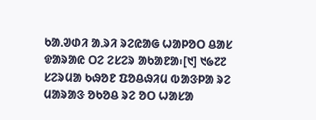ᱠᱟᱹᱣᱰᱤ ᱟᱹᱨᱤ ᱨᱮᱭᱟᱜ ᱦᱟᱞᱚᱛ ᱪᱟᱥ ᱫᱟᱨᱟᱭ ᱛᱮ ᱮᱥᱮᱨ ᱟᱠᱟᱱᱟ᱾[᱑] ᱑᱙᱗᱗ ᱥᱮᱨᱢᱟ ᱠᱷᱚᱱ ᱯᱚᱪᱷᱤᱢ ᱵᱟᱝᱞᱟ ᱨᱮ ᱢᱟᱨᱟᱝ ᱚᱠᱚᱪ ᱨᱮ ᱚᱛ ᱦᱟᱥᱟ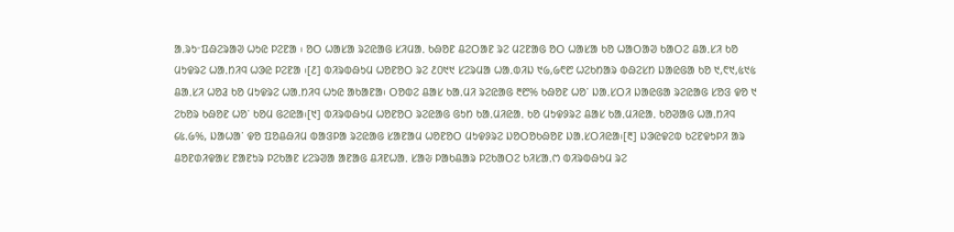ᱟᱹᱨᱩᱼᱯᱷᱮᱨᱟᱣ ᱦᱩᱭ ᱞᱮᱱᱟ ᱾ ᱚᱛ ᱦᱟᱥᱟ ᱨᱮᱭᱟᱜ ᱥᱤᱢᱟᱹ ᱠᱷᱚᱱ ᱪᱮᱛᱟᱱ ᱨᱮ ᱢᱮᱱᱟᱜ ᱚᱛ ᱦᱟᱥᱟ ᱠᱚ ᱦᱟᱛᱟᱣ ᱠᱟᱛᱮ ᱪᱟᱹᱥᱤ ᱠᱚ ᱢᱩᱫᱨᱮ ᱦᱟᱹᱴᱤᱧ ᱦᱳᱭ ᱞᱮᱱᱟ ᱾[᱒] ᱵᱤᱨᱵᱷᱩᱢ ᱦᱚᱱᱚᱛ ᱨᱮ ᱒᱐᱑᱑ ᱥᱮᱨᱢᱟ ᱦᱟᱹᱵᱤᱡ ᱑᱙,᱙᱖᱘ ᱦᱮᱠᱴᱟᱨ ᱵᱷᱮᱥᱴ ᱡᱟᱭᱜᱟ ᱠᱚ ᱑,᱖᱑,᱕᱑᱕ ᱪᱟᱹᱥᱤ ᱦᱚᱲ ᱠᱚ ᱢᱩᱫᱨᱮ ᱦᱟᱹᱴᱤᱧ ᱦᱩᱭ ᱟᱠᱟᱱᱟ᱾ ᱛᱚᱵᱮ ᱪᱟᱥ ᱠᱟᱹᱢᱤ ᱨᱮᱭᱟᱜ ᱓᱘% ᱠᱷᱚᱱ ᱦᱚᱸ ᱡᱟᱹᱥᱛᱤ ᱡᱟᱭᱜᱟ ᱨᱮᱭᱟᱜ ᱥᱚᱝ ᱫᱚ ᱑ ᱮᱠᱚᱨ ᱠᱷᱚᱱ ᱦᱚᱸ ᱠᱚᱢ ᱜᱮᱭᱟ᱾[᱑] ᱵᱤᱨᱵᱷᱩᱢ ᱦᱚᱱᱚᱛ ᱨᱮᱭᱟᱜ ᱜᱩᱴ ᱠᱟᱹᱢᱤᱭᱟᱹ ᱠᱚ ᱢᱩᱫᱽᱨᱮ ᱪᱟᱥ ᱠᱟᱹᱢᱤᱭᱟᱹ ᱠᱚᱣᱟᱜ ᱦᱟᱹᱴᱤᱧ ᱔᱕ᱹ᱙%, ᱡᱟᱦᱟᱸ ᱫᱚ ᱯᱚᱪᱷᱤᱢ ᱵᱟᱝᱞᱟ ᱨᱮᱭᱟᱜ ᱥᱟᱱᱟᱢ ᱦᱚᱱᱚᱛ ᱢᱩᱫᱽᱨᱮ ᱡᱚᱛᱚᱠᱷᱚᱱ ᱡᱟᱹᱥᱛᱤᱭᱟ᱾[᱓] ᱡᱳᱭᱫᱮᱵ ᱠᱮᱱᱫᱩᱞᱤ ᱟᱨ ᱪᱚᱱᱰᱤᱫᱟᱥ ᱱᱟᱱᱩᱨ ᱞᱮᱠᱟᱱ ᱥᱮᱨᱣᱟ ᱟᱱᱟᱜ ᱪᱤᱱᱦᱟᱹ ᱥᱟᱶ ᱞᱟᱠᱪᱟᱨ ᱞᱮᱠᱟᱛᱮ ᱠᱤᱥᱟᱹᱬ ᱵᱤᱨᱵᱷᱩᱢ ᱨᱮ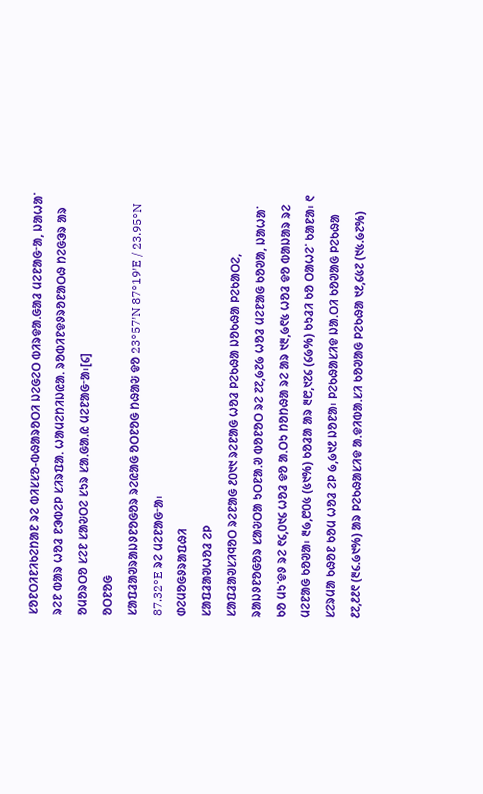ᱥᱚᱱᱛᱤᱱᱤᱠᱮᱴᱟᱱ ᱨᱮ ᱵᱤᱥᱥᱚ-ᱵᱷᱟᱨᱚᱛᱤ ᱡᱮᱜᱮᱛ ᱵᱤᱨᱫᱟᱹᱜᱟᱲ ᱢᱮᱱᱟᱜᱼᱟ, ᱡᱟᱦᱟᱸ ᱨᱮᱱ ᱵᱟᱨ ᱦᱚᱲ ᱱᱳᱵᱮᱞ ᱥᱤᱨᱯᱟᱹ ᱦᱟᱢᱮᱴᱤᱡᱭᱟᱹ ᱨᱚᱵᱤᱱᱫᱽᱨᱚᱱᱟᱛᱷ ᱴᱮᱜᱳᱨ ᱟᱨ ᱚᱢᱚᱨᱛᱚ ᱥᱮᱱ ᱥᱟᱶᱛᱮ ᱥᱩᱨ ᱥᱟᱹᱜᱟᱹᱭ ᱢᱮᱱᱟᱜᱼᱟ᱾[᱔]
ᱚᱛᱱᱚᱜ
ᱥᱟᱯᱲᱟᱣᱨᱟᱡᱽᱱᱚᱜᱚᱨ ᱨᱮᱭᱟᱜ ᱚᱛᱱᱚᱜ ᱴᱷᱟᱶ ᱫᱚ 23°57′N 87°19′E / 23.95°N 87.32°E ᱨᱮ ᱢᱮᱱᱟᱜᱼᱟ᱾
ᱰᱮᱢᱚᱜᱽᱨᱟᱯᱷᱤ
ᱥᱟᱯᱲᱟᱣᱦᱚᱲ ᱮᱞ
ᱥᱟᱯᱲᱟᱣᱥᱤᱧᱚᱛ ᱨᱮᱱᱟᱜ ᱒᱐᱑᱑ ᱨᱮᱱᱟᱜ ᱦᱚᱲ ᱞᱮᱠᱷᱟ ᱡᱚᱠᱷᱟ ᱞᱮᱠᱟᱛᱮ, ᱨᱟᱡᱽᱱᱚᱜᱚᱨ ᱥᱟᱶᱛᱟ ᱩᱛᱱᱟᱹᱣ ᱵᱚᱱᱚᱛ ᱨᱮ ᱗᱗,᱙᱗᱙ ᱦᱚᱲ ᱢᱮᱱᱟᱜ ᱠᱚᱣᱟ, ᱡᱟᱦᱟᱸ ᱠᱚ ᱢᱩᱸᱫᱽ ᱨᱮ ᱖᱔,᱐᱑᱔ ᱦᱚᱲ ᱫᱚ ᱟᱹᱛᱩ ᱴᱚᱴᱷᱟ ᱨᱮ ᱟᱨ ᱑᱓,᱙᱖᱕ ᱦᱚᱲ ᱫᱚ ᱵᱟᱡᱟᱨ ᱨᱮ ᱢᱮᱱᱟᱜ ᱠᱚᱣᱟ᱾ ᱓᱙,᱘᱐᱕ (᱕᱑%) ᱠᱚᱲᱟ ᱟᱨ ᱓᱘,᱑᱗᱔ (᱔᱙%) ᱠᱩᱲᱤ ᱠᱚ ᱛᱟᱦᱮᱸ ᱠᱟᱱᱟ᱾ ᱖ ᱥᱮᱨᱢᱟ ᱠᱷᱚᱱ ᱠᱚᱢ ᱦᱚᱲ ᱮᱞ ᱙,᱙᱑᱒ ᱡᱚᱱᱟ᱾ ᱞᱮᱠᱷᱟᱥᱤᱫ ᱡᱟᱹᱛᱤ ᱠᱚᱣᱟᱜ ᱞᱮᱠᱷᱟ ᱒᱗,᱒᱒᱖ (᱓᱔.᱙᱑%) ᱟᱨ ᱞᱮᱠᱷᱟᱥᱤᱫ ᱟᱹᱫᱤᱵᱟᱹᱥᱤ ᱠᱚᱣᱟᱜ ᱞᱮᱠᱷᱟ ᱑᱒,᱔᱕᱗ (᱑᱕.᱙᱗%)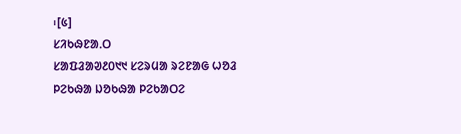᱾[᱕]
ᱥᱤᱠᱷᱱᱟᱹᱛ
ᱥᱟᱯᱲᱟᱣ᱒᱐᱑᱑ ᱥᱮᱨᱢᱟ ᱨᱮᱱᱟᱜ ᱦᱚᱲ ᱞᱮᱠᱷᱟ ᱡᱚᱠᱷᱟ ᱞᱮᱠᱟᱛᱮ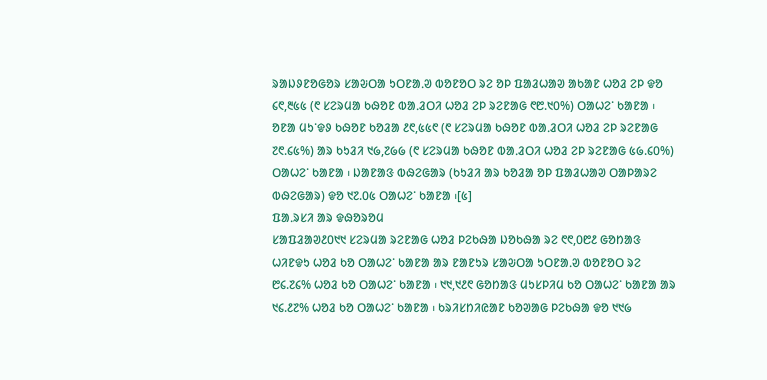ᱨᱟᱡᱽᱱᱚᱜᱚᱨ ᱥᱟᱶᱛᱟ ᱩᱛᱱᱟᱹᱣ ᱵᱚᱱᱚᱛ ᱨᱮ ᱚᱞ ᱯᱟᱲᱦᱟᱣ ᱟᱠᱟᱱ ᱦᱚᱲ ᱮᱞ ᱫᱚ ᱔᱖,᱓᱕᱕ (᱖ ᱥᱮᱨᱢᱟ ᱠᱷᱚᱱ ᱵᱟᱹᱲᱛᱤ ᱦᱚᱲ ᱮᱞ ᱨᱮᱱᱟᱜ ᱖᱘.᱑᱐%) ᱛᱟᱦᱮᱸ ᱠᱟᱱᱟ ᱾ ᱚᱱᱟ ᱢᱩᱸᱫᱽ ᱠᱷᱚᱱ ᱠᱚᱲᱟ ᱒᱖,᱕᱕᱖ (᱖ ᱥᱮᱨᱢᱟ ᱠᱷᱚᱱ ᱵᱟᱹᱲᱛᱤ ᱦᱚᱲ ᱮᱞ ᱨᱮᱱᱟᱜ ᱗᱖.᱔᱕%) ᱟᱨ ᱠᱩᱲᱤ ᱑᱙,᱗᱙᱙ (᱖ ᱥᱮᱨᱢᱟ ᱠᱷᱚᱱ ᱵᱟᱹᱲᱛᱤ ᱦᱚᱲ ᱮᱞ ᱨᱮᱱᱟᱜ ᱕᱙.᱔᱐%) ᱛᱟᱦᱮᱸ ᱠᱟᱱᱟ ᱾ ᱡᱟᱱᱟᱝ ᱵᱷᱮᱜᱟᱨ (ᱠᱩᱲᱤ ᱟᱨ ᱠᱚᱲᱟ ᱚᱞ ᱯᱟᱲᱦᱟᱣ ᱛᱟᱞᱟᱨᱮ ᱵᱷᱮᱜᱟᱨ) ᱫᱚ ᱑᱗.᱐᱕ ᱛᱟᱦᱮᱸ ᱠᱟᱱᱟ ᱾[᱕]
ᱯᱟᱹᱨᱥᱤ ᱟᱨ ᱫᱷᱚᱨᱚᱢ
ᱥᱟᱯᱲᱟᱣ᱒᱐᱑᱑ ᱥᱮᱨᱢᱟ ᱨᱮᱱᱟᱜ ᱦᱚᱲ ᱞᱮᱠᱷᱟ ᱡᱚᱠᱷᱟ ᱨᱮ ᱖᱖,᱐᱘᱒ ᱜᱚᱴᱟᱝ ᱦᱤᱱᱫᱩ ᱦᱚᱲ ᱠᱚ ᱛᱟᱦᱮᱸ ᱠᱟᱱᱟ ᱟᱨ ᱱᱟᱱᱩᱨ ᱥᱟᱶᱛᱟ ᱩᱛᱱᱟᱹᱣ ᱵᱚᱱᱚᱛ ᱨᱮ ᱘᱔.᱗᱔% ᱦᱚᱲ ᱠᱚ ᱛᱟᱦᱮᱸ ᱠᱟᱱᱟ ᱾ ᱑᱑,᱑᱒᱖ ᱜᱚᱴᱟᱝ ᱢᱩᱥᱞᱤᱢ ᱠᱚ ᱛᱟᱦᱮᱸ ᱠᱟᱱᱟ ᱟᱨ ᱑᱔.᱒᱗% ᱦᱚᱲ ᱠᱚ ᱛᱟᱦᱮᱸ ᱠᱟᱱᱟ ᱾ ᱠᱨᱤᱥᱴᱤᱭᱟᱱ ᱠᱚᱣᱟᱜ ᱞᱮᱠᱷᱟ ᱫᱚ ᱑᱑᱙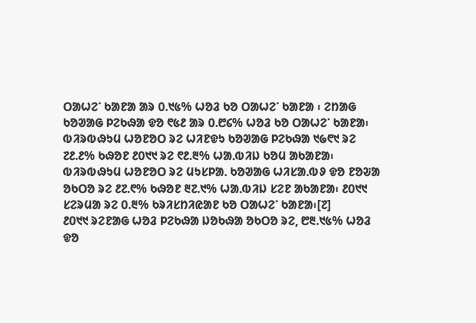ᱛᱟᱦᱮᱸ ᱠᱟᱱᱟ ᱟᱨ ᱐.᱑᱕% ᱦᱚᱲ ᱠᱚ ᱛᱟᱦᱮᱸ ᱠᱟᱱᱟ ᱾ ᱮᱴᱟᱜ ᱠᱚᱣᱟᱜ ᱞᱮᱠᱷᱟ ᱫᱚ ᱖᱕᱒ ᱟᱨ ᱐.᱘᱔% ᱦᱚᱲ ᱠᱚ ᱛᱟᱦᱮᱸ ᱠᱟᱱᱟ᱾
ᱵᱤᱨᱵᱷᱩᱢ ᱦᱚᱱᱚᱛ ᱨᱮ ᱦᱤᱱᱫᱩ ᱠᱚᱣᱟᱜ ᱞᱮᱠᱷᱟ ᱑᱙᱖᱑ ᱨᱮ ᱗᱒.᱒% ᱠᱷᱚᱱ ᱒᱐᱑᱑ ᱨᱮ ᱖᱒.᱓% ᱦᱟᱹᱵᱤᱡ ᱠᱚᱢ ᱟᱠᱟᱱᱟ᱾ ᱵᱤᱨᱵᱷᱩᱢ ᱦᱚᱱᱚᱛ ᱨᱮ ᱢᱩᱥᱞᱟᱹ ᱠᱚᱣᱟᱜ ᱦᱤᱥᱟᱹᱵᱽ ᱫᱚ ᱱᱚᱶᱟ ᱚᱠᱛᱚ ᱨᱮ ᱒᱗.᱖% ᱠᱷᱚᱱ ᱓᱗.᱑% ᱦᱟᱹᱵᱤᱡ ᱥᱮᱱ ᱟᱠᱟᱱᱟ᱾ ᱒᱐᱑᱑ ᱥᱮᱨᱢᱟ ᱨᱮ ᱐.᱓% ᱠᱨᱤᱥᱴᱤᱭᱟᱱ ᱠᱚ ᱛᱟᱦᱮᱸ ᱠᱟᱱᱟ᱾[᱗]
᱒᱐᱑᱑ ᱨᱮᱱᱟᱜ ᱦᱚᱲ ᱞᱮᱠᱷᱟ ᱡᱚᱠᱷᱟ ᱚᱠᱛᱚ ᱨᱮ, ᱘᱓.᱑᱕% ᱦᱚᱲ ᱫᱚ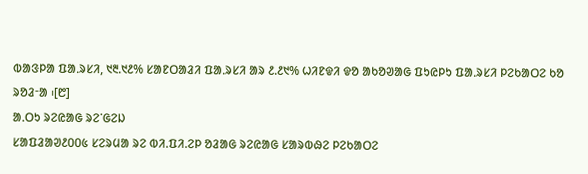ᱵᱟᱝᱞᱟ ᱯᱟᱹᱨᱥᱤ, ᱑᱓.᱑᱒% ᱥᱟᱱᱛᱟᱲᱤ ᱯᱟᱹᱨᱥᱤ ᱟᱨ ᱒.᱒᱑% ᱦᱤᱱᱫᱤ ᱫᱚ ᱟᱠᱚᱣᱟᱜ ᱯᱩᱭᱞᱩ ᱯᱟᱹᱨᱥᱤ ᱞᱮᱠᱟᱛᱮ ᱠᱚ ᱨᱚᱲᱼᱟ ᱾[᱘]
ᱟᱹᱛᱩ ᱨᱮᱭᱟᱜ ᱨᱮᱸᱜᱮᱡ
ᱥᱟᱯᱲᱟᱣ᱒᱐᱐᱕ ᱥᱮᱨᱢᱟ ᱨᱮ ᱵᱤ.ᱯᱤ.ᱮᱞ ᱚᱲᱟᱜ ᱨᱮᱭᱟᱜ ᱥᱟᱨᱵᱷᱮ ᱞᱮᱠᱟᱛᱮ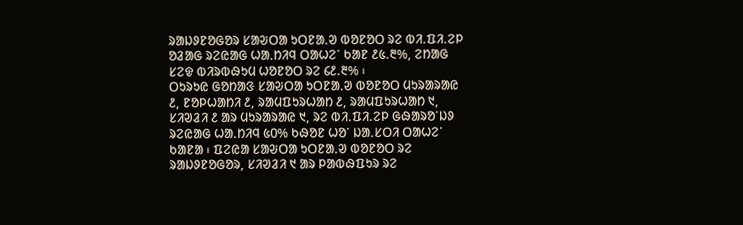ᱨᱟᱡᱽᱱᱚᱜᱚᱨ ᱥᱟᱶᱛᱟ ᱩᱛᱱᱟᱹᱣ ᱵᱚᱱᱚᱛ ᱨᱮ ᱵᱤ.ᱯᱤ.ᱮᱞ ᱚᱲᱟᱜ ᱨᱮᱭᱟᱜ ᱦᱟᱹᱴᱤᱧ ᱛᱟᱦᱮᱸ ᱠᱟᱱ ᱒᱕.᱓%, ᱮᱴᱟᱜ ᱥᱮᱫ ᱵᱤᱨᱵᱷᱩᱢ ᱦᱚᱱᱚᱛ ᱨᱮ ᱔᱒.᱓% ᱾
ᱛᱩᱨᱩᱭ ᱜᱚᱴᱟᱝ ᱥᱟᱶᱛᱟ ᱩᱛᱱᱟᱹᱣ ᱵᱚᱱᱚᱛ ᱢᱩᱨᱟᱨᱟᱭ ᱒, ᱱᱚᱞᱦᱟᱴᱤ ᱒, ᱨᱟᱢᱯᱩᱨᱦᱟᱴ ᱒, ᱨᱟᱢᱯᱩᱨᱦᱟᱴ ᱑, ᱥᱤᱣᱲᱤ ᱒ ᱟᱨ ᱢᱩᱨᱟᱨᱟᱭ ᱑, ᱨᱮ ᱵᱤ.ᱯᱤ.ᱮᱞ ᱜᱷᱟᱨᱚᱸᱡᱽ ᱨᱮᱭᱟᱜ ᱦᱟᱹᱴᱤᱧ ᱕᱐% ᱠᱷᱚᱱ ᱦᱚᱸ ᱡᱟᱹᱥᱛᱤ ᱛᱟᱦᱮᱸ ᱠᱟᱱᱟ ᱾ ᱯᱮᱭᱟ ᱥᱟᱶᱛᱟ ᱩᱛᱱᱟᱹᱣ ᱵᱚᱱᱚᱛ ᱨᱮ ᱨᱟᱡᱽᱱᱚᱜᱚᱨ, ᱥᱤᱣᱲᱤ ᱑ ᱟᱨ ᱞᱟᱵᱷᱯᱩᱨ ᱨᱮ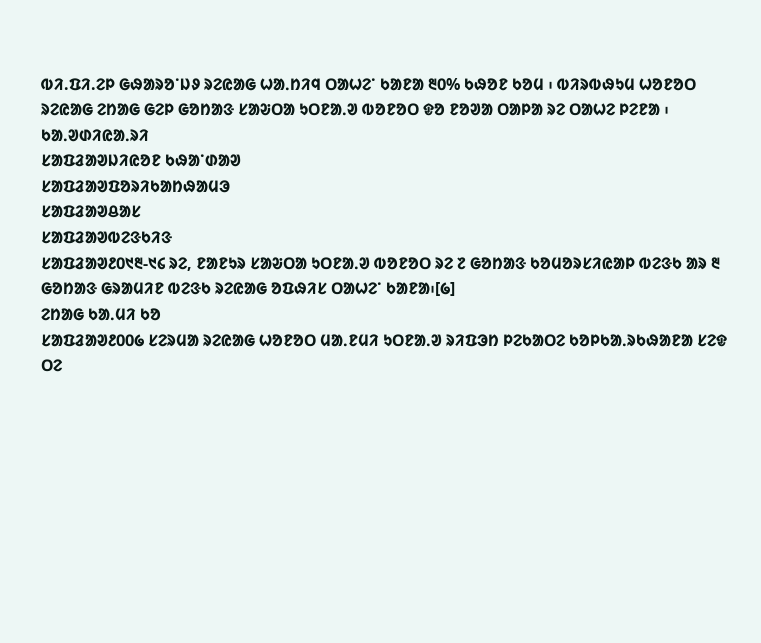ᱵᱤ.ᱯᱤ.ᱮᱞ ᱜᱷᱟᱨᱚᱸᱡᱽ ᱨᱮᱭᱟᱜ ᱦᱟᱹᱴᱤᱧ ᱛᱟᱦᱮᱸ ᱠᱟᱱᱟ ᱓᱐% ᱠᱷᱚᱱ ᱠᱚᱢ ᱾ ᱵᱤᱨᱵᱷᱩᱢ ᱦᱚᱱᱚᱛ ᱨᱮᱭᱟᱜ ᱮᱴᱟᱜ ᱜᱮᱞ ᱜᱚᱴᱟᱝ ᱥᱟᱶᱛᱟ ᱩᱛᱱᱟᱹᱣ ᱵᱚᱱᱚᱛ ᱫᱚ ᱱᱚᱣᱟ ᱛᱟᱞᱟ ᱨᱮ ᱛᱟᱦᱮ ᱞᱮᱱᱟ ᱾
ᱠᱟᱹᱣᱰᱤᱭᱟᱹᱨᱤ
ᱥᱟᱯᱲᱟᱣᱡᱤᱭᱚᱱ ᱠᱷᱟᱸᱰᱟᱣ
ᱥᱟᱯᱲᱟᱣᱯᱚᱨᱤᱠᱟᱴᱷᱟᱢᱳ
ᱥᱟᱯᱲᱟᱣᱪᱟᱥ
ᱥᱟᱯᱲᱟᱣᱵᱮᱝᱠᱤᱝ
ᱥᱟᱯᱲᱟᱣ᱒᱐᱑᱓-᱑᱔ ᱨᱮ, ᱱᱟᱱᱩᱨ ᱥᱟᱶᱛᱟ ᱩᱛᱱᱟᱹᱣ ᱵᱚᱱᱚᱛ ᱨᱮ ᱗ ᱜᱚᱴᱟᱝ ᱠᱚᱢᱚᱨᱥᱤᱭᱟᱞ ᱵᱮᱝᱠ ᱟᱨ ᱓ ᱜᱚᱴᱟᱝ ᱜᱨᱟᱢᱤᱱ ᱵᱮᱝᱠ ᱨᱮᱭᱟᱜ ᱚᱯᱷᱤᱥ ᱛᱟᱦᱮᱸ ᱠᱟᱱᱟ᱾[᱙]
ᱮᱴᱟᱜ ᱠᱟᱹᱢᱤ ᱠᱚ
ᱥᱟᱯᱲᱟᱣ᱒᱐᱐᱙ ᱥᱮᱨᱢᱟ ᱨᱮᱭᱟᱜ ᱦᱚᱱᱚᱛ ᱢᱟᱹᱱᱢᱤ ᱩᱛᱱᱟᱹᱣ ᱨᱤᱯᱳᱴ ᱞᱮᱠᱟᱛᱮ ᱠᱚᱞᱠᱟᱹᱨᱠᱷᱟᱱᱟ ᱥᱮᱫ ᱛᱮ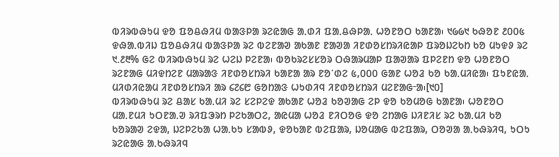ᱵᱤᱨᱵᱷᱩᱢ ᱫᱚ ᱯᱚᱪᱷᱤᱢ ᱵᱟᱝᱞᱟ ᱨᱮᱭᱟᱜ ᱟᱹᱰᱤ ᱯᱟᱹᱪᱷᱞᱟᱹ ᱦᱚᱱᱚᱛ ᱠᱟᱱᱟ᱾ ᱑᱙᱙᱑ ᱠᱷᱚᱱ ᱒᱐᱐᱕ ᱫᱷᱟᱹᱵᱤᱡ ᱯᱚᱪᱷᱤᱢ ᱵᱟᱝᱞᱟ ᱨᱮ ᱵᱮᱱᱟᱣ ᱟᱠᱟᱱ ᱱᱟᱣᱟ ᱤᱱᱰᱚᱥᱴᱨᱤᱭᱟᱞ ᱯᱨᱚᱡᱮᱠᱴ ᱠᱚ ᱢᱩᱫᱽ ᱨᱮ ᱑.᱒᱓% ᱜᱮ ᱵᱤᱨᱵᱷᱩᱢ ᱨᱮ ᱦᱮᱡ ᱞᱮᱱᱟ᱾ ᱵᱚᱠᱨᱮᱥᱥᱚᱨ ᱛᱷᱟᱨᱢᱟᱞ ᱯᱟᱣᱟᱨ ᱯᱞᱮᱱᱴ ᱫᱚ ᱦᱚᱱᱚᱛ ᱨᱮᱱᱟᱜ ᱢᱤᱫᱴᱮᱱ ᱢᱟᱨᱟᱝ ᱤᱱᱰᱚᱥᱴᱨᱤ ᱠᱟᱱᱟ ᱟᱨ ᱱᱚᱸᱰᱮ ᱕,᱐᱐᱐ ᱜᱟᱱ ᱦᱚᱲ ᱠᱚ ᱠᱟᱹᱢᱤᱭᱟ᱾ ᱯᱩᱱᱭᱟᱹ ᱢᱤᱰᱤᱭᱟᱢ ᱤᱱᱰᱚᱥᱴᱨᱤ ᱟᱨ ᱔᱗᱔᱘ ᱜᱚᱴᱟᱝ ᱦᱩᱰᱤᱧ ᱤᱱᱰᱚᱥᱴᱨᱤ ᱢᱮᱱᱟᱜᱼᱟ᱾[᱑᱐]
ᱵᱤᱨᱵᱷᱩᱢ ᱨᱮ ᱪᱟᱥ ᱠᱟᱹᱢᱤ ᱨᱮ ᱥᱮᱞᱮᱫ ᱟᱠᱟᱱ ᱦᱚᱲ ᱠᱚᱣᱟᱜ ᱮᱞ ᱫᱚ ᱠᱚᱢᱚᱜ ᱠᱟᱱᱟ᱾ ᱦᱚᱱᱚᱛ ᱢᱟᱹᱱᱢᱤ ᱩᱛᱱᱟᱹᱣ ᱨᱤᱯᱳᱨᱴ ᱞᱮᱠᱟᱛᱮ, ᱟᱭᱢᱟ ᱦᱚᱲ ᱱᱤᱛᱚᱜ ᱫᱚ ᱮᱴᱟᱜ ᱡᱤᱱᱤᱥ ᱨᱮ ᱠᱟᱹᱢᱤ ᱠᱚ ᱠᱚᱨᱟᱣ ᱮᱫᱟ, ᱡᱮᱞᱮᱠᱟ ᱦᱟᱹᱠᱩ ᱥᱟᱵᱽ, ᱫᱚᱠᱟᱱ ᱵᱮᱯᱟᱨ, ᱡᱚᱢᱟᱜ ᱵᱮᱯᱟᱨ, ᱛᱚᱣᱟ ᱟᱹᱠᱷᱨᱤᱧ, ᱩᱛᱩ ᱨᱮᱭᱟᱜ ᱟᱹᱠᱷᱨᱤᱧ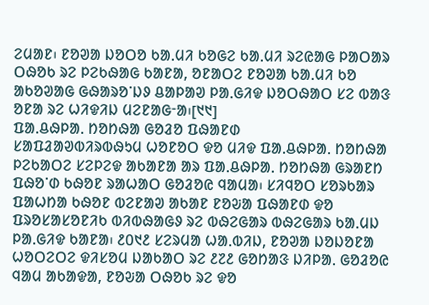ᱮᱢᱟᱱ᱾ ᱱᱚᱣᱟ ᱡᱚᱛᱚ ᱠᱟᱹᱢᱤ ᱠᱚᱜᱮ ᱠᱟᱹᱢᱤ ᱨᱮᱭᱟᱜ ᱞᱟᱛᱟᱨ ᱛᱷᱚᱠ ᱨᱮ ᱞᱮᱠᱷᱟᱜ ᱠᱟᱱᱟ, ᱚᱱᱟᱛᱮ ᱱᱚᱣᱟ ᱠᱟᱹᱢᱤ ᱠᱚ ᱟᱠᱚᱣᱟᱜ ᱜᱷᱟᱨᱚᱸᱡᱽ ᱪᱟᱞᱟᱣ ᱞᱟᱹᱜᱤᱫ ᱡᱚᱛᱷᱟᱛ ᱥᱮ ᱵᱟᱝ ᱚᱱᱟ ᱨᱮ ᱦᱤᱫᱤᱡ ᱢᱮᱱᱟᱜᱼᱟ᱾[᱑᱑]
ᱯᱟᱹᱪᱷᱞᱟᱹ ᱴᱚᱴᱷᱟ ᱜᱚᱲᱚ ᱯᱷᱟᱱᱰ
ᱥᱟᱯᱲᱟᱣᱵᱤᱨᱵᱷᱩᱢ ᱦᱚᱱᱚᱛ ᱫᱚ ᱢᱤᱫ ᱯᱟᱹᱪᱷᱞᱟᱹ ᱴᱚᱴᱷᱟ ᱞᱮᱠᱟᱛᱮ ᱥᱮᱞᱮᱫ ᱟᱠᱟᱱᱟ ᱟᱨ ᱯᱟᱹᱪᱷᱞᱟᱹ ᱴᱚᱴᱷᱟ ᱜᱨᱟᱱᱴ ᱯᱷᱚᱸᱰ ᱠᱷᱚᱱ ᱨᱟᱦᱟᱛ ᱜᱚᱲᱚᱭ ᱧᱟᱢᱟ᱾ ᱥᱤᱧᱚᱛ ᱥᱚᱨᱠᱟᱨ ᱯᱟᱦᱴᱟ ᱠᱷᱚᱱ ᱵᱮᱱᱟᱣ ᱟᱠᱟᱱ ᱱᱚᱶᱟ ᱯᱷᱟᱱᱰ ᱫᱚ ᱯᱨᱚᱥᱟᱥᱚᱱᱤᱠ ᱵᱤᱵᱷᱟᱜᱽ ᱨᱮ ᱵᱷᱮᱜᱟᱨ ᱵᱷᱮᱜᱟᱨ ᱠᱟᱹᱢᱡ ᱞᱟᱹᱜᱤᱫ ᱠᱟᱱᱟ᱾ ᱒᱐᱑᱒ ᱥᱮᱨᱢᱟ ᱦᱟᱹᱵᱤᱡ, ᱱᱚᱣᱟ ᱡᱚᱡᱚᱱᱟ ᱦᱚᱛᱮᱛᱮ ᱫᱤᱥᱚᱢ ᱡᱟᱠᱟᱛ ᱨᱮ ᱒᱗᱒ ᱜᱚᱴᱟᱝ ᱡᱤᱞᱟᱹ ᱜᱚᱲᱚᱭ ᱧᱟᱢ ᱟᱠᱟᱫᱟ, ᱱᱚᱶᱟ ᱛᱷᱚᱠ ᱨᱮ ᱫᱚ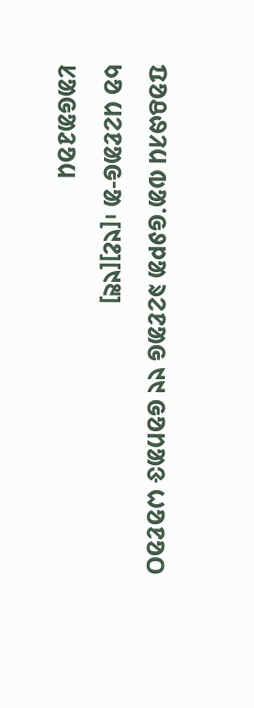ᱯᱚᱪᱷᱤᱢ ᱵᱟᱸᱜᱽᱞᱟ ᱨᱮᱱᱟᱜ ᱑᱑ ᱜᱚᱴᱟᱝ ᱦᱚᱱᱚᱛ ᱠᱚ ᱢᱮᱱᱟᱜᱼᱟ ᱾[᱑᱒][᱑᱓]
ᱥᱟᱜᱟᱲᱚᱢ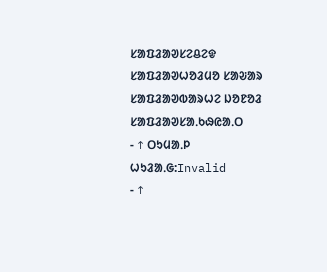ᱥᱟᱯᱲᱟᱣᱥᱮᱪᱮᱫ
ᱥᱟᱯᱲᱟᱣᱦᱚᱲᱢᱚ ᱥᱟᱶᱟᱨ
ᱥᱟᱯᱲᱟᱣᱵᱟᱨᱦᱮ ᱡᱚᱱᱚᱲ
ᱥᱟᱯᱲᱟᱣᱥᱟᱹᱠᱷᱭᱟᱹᱛ
- ↑ ᱛᱩᱢᱟᱹᱞ ᱦᱩᱲᱟᱹᱜ:Invalid
- ↑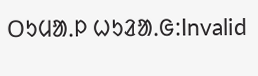ᱛᱩᱢᱟᱹᱞ ᱦᱩᱲᱟᱹᱜ:Invalid